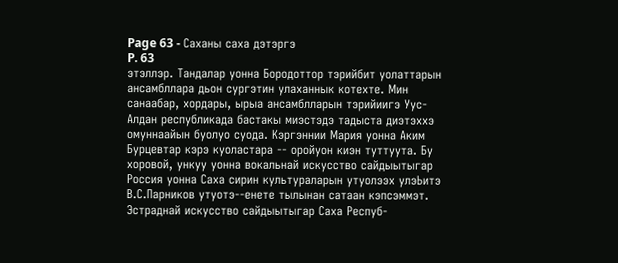Page 63 - Саханы саха дэтэргэ
P. 63
этэллэр. Тандалар уонна Бородоттор тэрийбит уолаттарын
ансамбллара дьон сургэтин улаханнык котехте. Мин
санаабар, хордары, ырыа ансамблларын тэрийиигэ Уус-
Алдан республикада бастакы миэстэдэ тадыста диэтэххэ
омуннаайын буолуо суода. Кэргэннии Мария уонна Аким
Бурцевтар кэрэ куоластара -- оройуон киэн туттуута. Бу
хоровой, ункуу уонна вокальнай искусство сайдыытыгар
Россия уонна Саха сирин культураларын утуолээх улэЬитэ
В.С.Парников утуотэ--енете тылынан сатаан кэпсэммэт.
Эстраднай искусство сайдыытыгар Саха Респуб-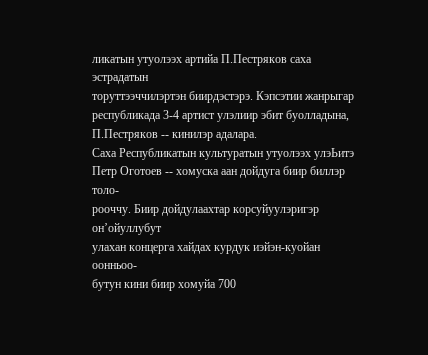ликатын утуолээх артийа П.Пестряков саха эстрадатын
торуттээччилэртэн биирдэстэрэ. Кэпсэтии жанрыгар
республикада 3-4 артист улэлиир эбит буолладына,
П.Пестряков -- кинилэр адалара.
Саха Республикатын культуратын утуолээх улэЬитэ
Петр Оготоев -- хомуска аан дойдуга биир биллэр толо-
рооччу. Биир дойдулаахтар корсуйуулэригэр он’ойуллубут
улахан концерга хайдах курдук иэйэн-куойан оонньоо-
бутун кини биир хомуйа 700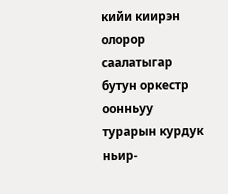кийи киирэн олорор
саалатыгар бутун оркестр оонньуу турарын курдук ньир-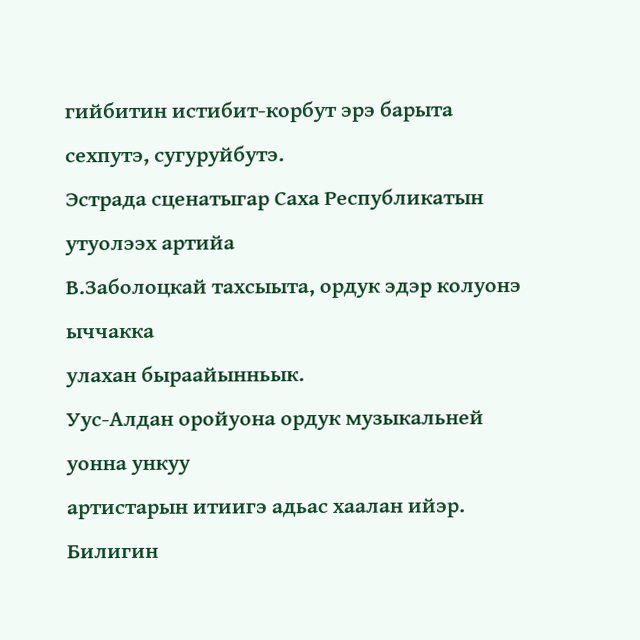гийбитин истибит-корбут эрэ барыта сехпутэ, сугуруйбутэ.
Эстрада сценатыгар Саха Республикатын утуолээх артийа
В.Заболоцкай тахсыыта, ордук эдэр колуонэ ыччакка
улахан быраайынньык.
Уус-Алдан оройуона ордук музыкальней уонна ункуу
артистарын итиигэ адьас хаалан ийэр. Билигин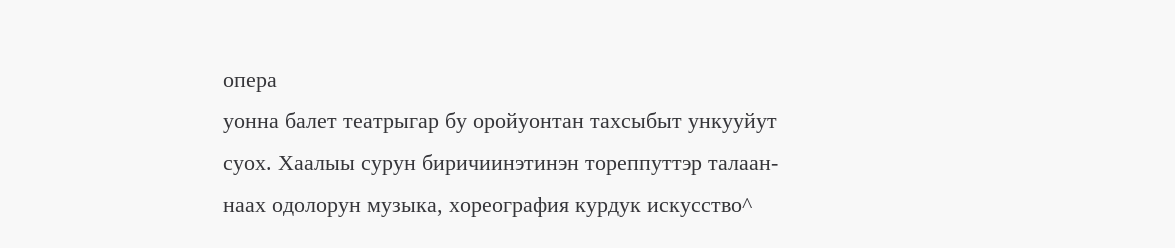опера
уонна балет театрыгар бу оройуонтан тахсыбыт ункууйут
суох. Хаалыы сурун биричиинэтинэн тореппуттэр талаан-
наах одолорун музыка, хореография курдук искусство^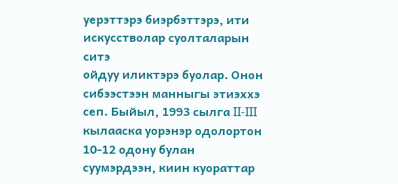уерэттэрэ биэрбэттэрэ, ити искусстволар суолталарын ситэ
ойдуу иликтэрэ буолар. Онон сибээстээн манныгы этиэххэ
сеп. Быйыл, 1993 сылга II-III кылааска уорэнэр одолортон
10-12 одону булан суумэрдээн, киин куораттар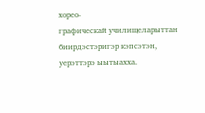хорео-
графическай училищеларыттан биирдэстэригэр кэпсэтэн,
уерэттэрэ ыытыахха.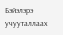Бэйэлэрэ учууталлаах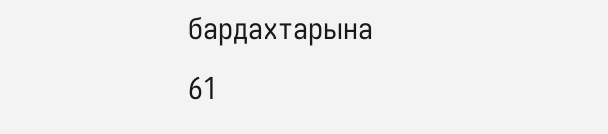бардахтарына
61